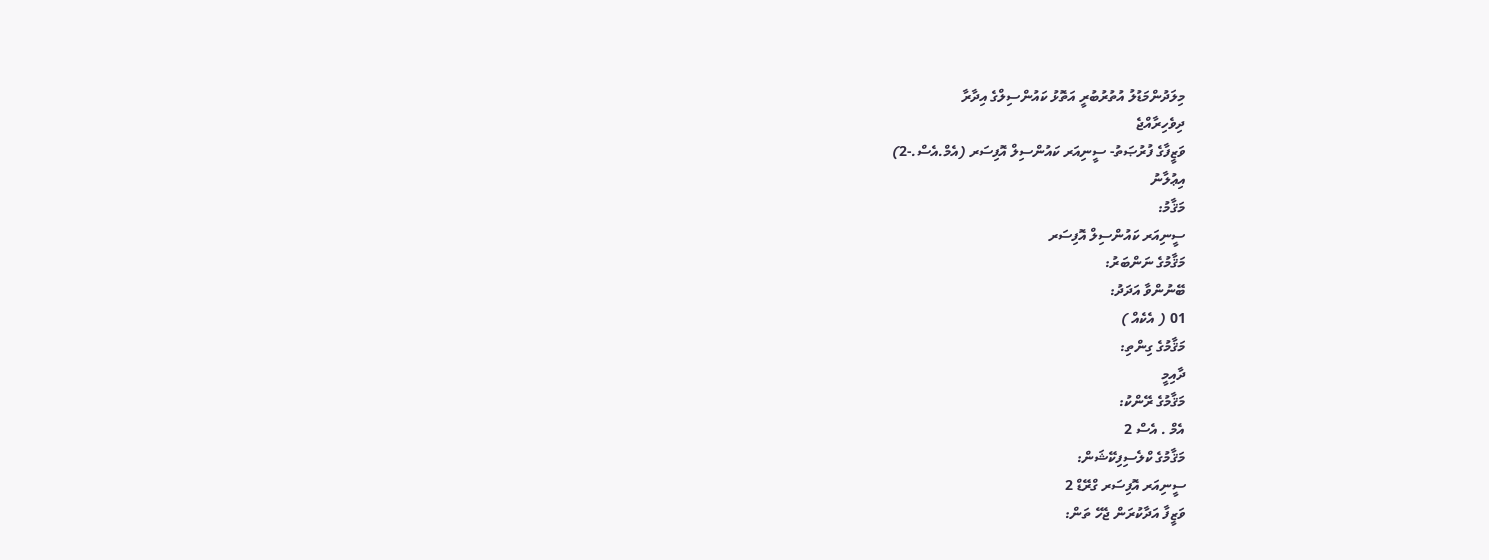މިލަދުންމަޑުލު އުތުރުބުރީ އަތޮޅު ކައުންސިލްގެ އިދާރާ
ދިވެހިރާއްޖެ
ވަޒީފާގެ ފުރުޞަތު- ސީނިއަރ ކައުންސިލް އޮފިސަރ (އެމް.އެސް.-2)
އިޢުލާނު
މަޤާމު:
ސީނިއަރ ކައުންސިލް އޮފިސަރ
މަޤާމުގެ ނަންބަރު:
ބޭނުންވާ އަދަދު:
01 ( އެކެއް )
މަޤާމުގެ ގިންތި:
ދާއިމީ
މަޤާމުގެ ރޭންކު:
އެމް . އެސް 2
މަޤާމުގެ ކްލެސިފިކޭޝަން:
ސީނިއަރ އޮފިސަރ ގްރޭޑް 2
ވަޒީފާ އަދާކުރަން ޖެހޭ ތަން: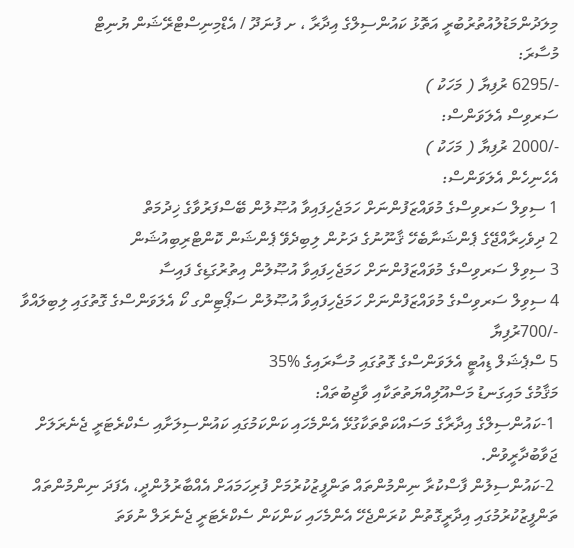މިލަދުންމަޑުލުއުތުރުބުރީ އަތޮޅު ކައުންސިލްގެ އިދާރާ ، ށ ފުނަދޫ / އެޑްމިނިސްޓްރޭޝަން ޔުނިޓް
މުސާރަ:
-/6295 ރުފިޔާ ( މަހަކު )
ސަރވިސް އެލަވަންސް:
-/2000 ރުފިޔާ ( މަހަކު )
އެހެނިހެން އެލަވަންސް:
1 ސިވިލް ސަރވިސްގެ މުވައްޒަފުންނަށް ހަމަޖެހިފައިވާ އުޞޫލުން ބޭސްފަރުވާގެ ޚިދުމަތް
2 ދިވެހިރާއްޖޭގެ ޕެންޝަނާބެހޭ ޤާނޫނުގެ ދަށުން ލިބިދެވޭ ޕެންޝަން ކޮންޓްރިބިއުޝަން
3 ސިވިލް ސަރވިސްގެ މުވައްޒަފުންނަށް ހަމަޖެހިފައިވާ އުޞޫލުން އިތުރުގަޑިގެ ފައިސާ
4 ސިވިލް ސަރވިސްގެ މުވައްޒަފުންނަށް ހަމަޖެހިފައިވާ އުޞޫލުން ސަޕޯޓިންގ ކޯ އެލަވަންސްގެ ގޮތުގައި ލިބިލައްވާ -/700ރުފިޔާ
5 ސްޕެޝަލް ޑިއުޓީ އެލަވަންސްގެ ގޮތުގައި މުސާރައިގެ %35
މަޤާމުގެ މައިގަނޑު މަސްއޫލިއްޔަތުތަކާއި ވާޖިބުތައް:
 1-ކައުންސިލްގެ އިދާރާގެ މަސައްކަތްތަކާގުޅޭ އެންމެހައި ކަންކަމުގައި ކައުންސިލަށާއި ސެކްރެޓަރީ ޖެނެރަލަށް ޖަވާބުދާރީވުން.
 2-ކައުންސިލުން ފާސްކުރާ ނިންމުންތައް ތަންފީޒުކުރުމަށް ފުރިހަމައަށް އެއްބާރުލުންދީ، އެފަދަ ނިންމުންތައް ތަންފީޒުކުރުމުގައި އިދާރީގޮތުން ކުރަންޖެހޭ އެންމެހައި ކަންކަން ސެކްރެޓަރީ ޖެނެރަލް ނުވަތަ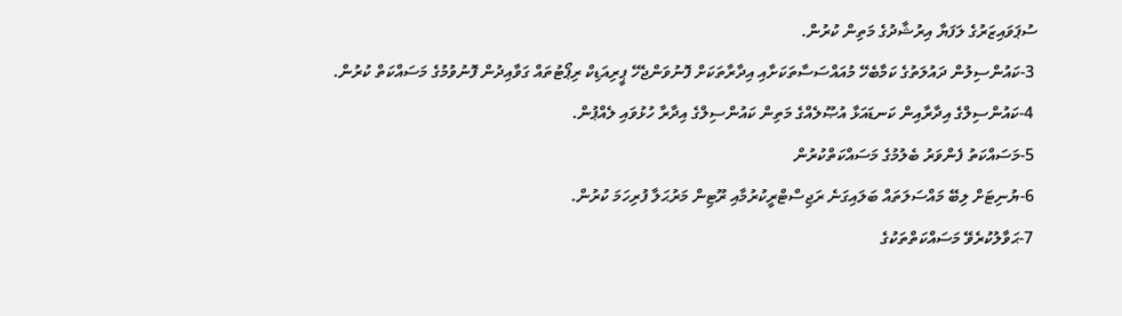ސުޕަވައިޒަރުގެ ލަފަޔާ އިރުޝާދުގެ މަތިން ކުރުން.
 3-ކައުންސިލުން ދައުލަތުގެ ކަމާބެހޭ މުއައްސަސާތަކަށާއި އިދާރާތަކަށް ފޮނުވަންޖެހޭ ޕީރިއަޑިކް ރިޕޯޓުތައް ގަވާއިދުން ފޮނުވުމުގެ މަސައްކަތް ކުރުން.
 4-ކައުންސިލްގެ އިދާރާއިން ކަނޑައަޅާ އުޞޫލެއްގެ މަތިން ކައުންސިލްގެ އިދާރާ ހުޅުވައި ލެއްޕުން.
 5-މަސައްކަތު ފެންވަރު ބެލުމުގެ މަސައްކަތްކުރުން
 6-ޔުނިޓަށް ލިބޭ މައްސަލަތައް ބަލައިގަނެ ރަޖިސްޓްރީކުރުމާއި ރޫޓިން މަރުޙަލާ ފުރިހަމަ ކުރުން.
 7-ޙަވާލުކުރެވޭ މަސައްކަތްތަކުގެ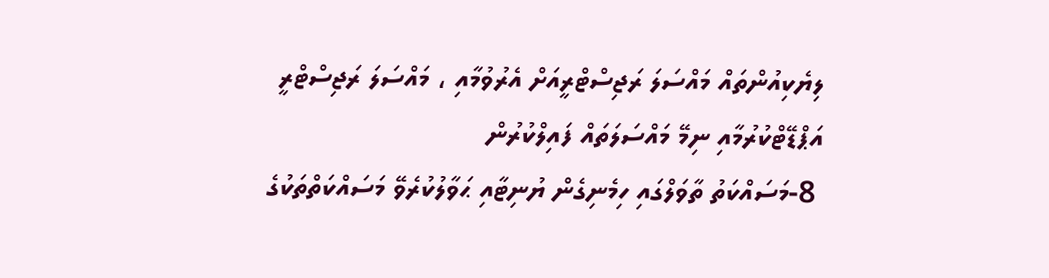ލިޔެކިއުންތައް މައްސަލަ ރަޖިސްޓްރީއަށް އެރުވުމާއި ، މައްސަލަ ރަޖިސްޓްރީ އަޕްޑޭޓްކުރުމާއި ނިމޭ މައްސަލަތައް ފައިލްކުރުން
 8-މަސައްކަތު ތާވަލްގައި ހިމެނިގެން ޔުނިޓާއި ޙަވާލުކުރެވޭ މަސައްކަތްތަކުގެ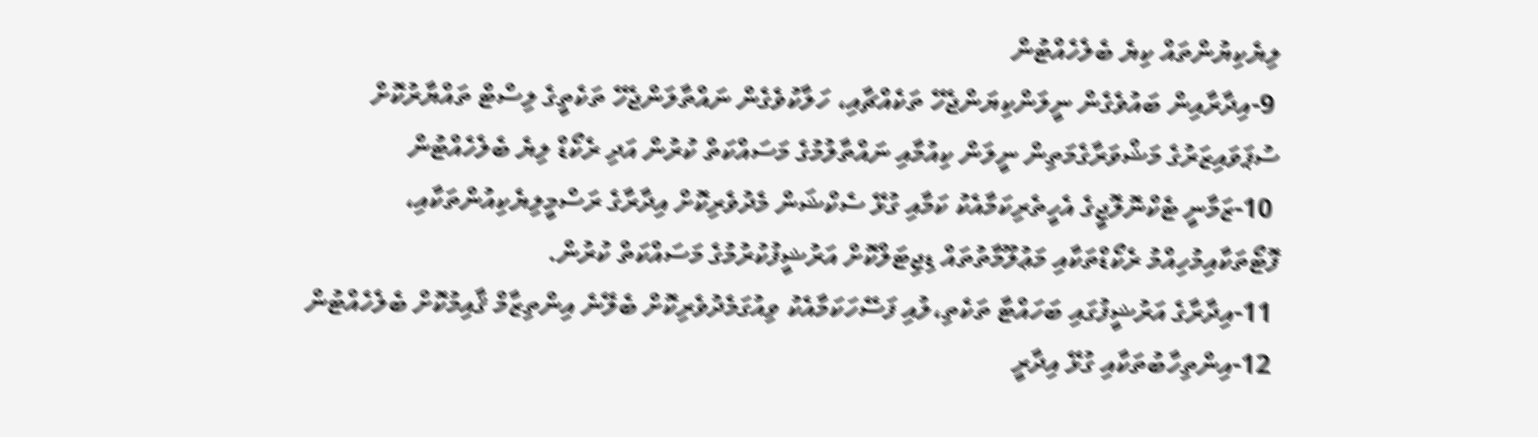ލިޔެކިޔުންތައް ކިޔެ ބެލެހެއްޓުން
 9-އިދާރާއިން ބައުވެގެން ނީލަންކިޔަންޖެހޭ ތަކެއްޗާއި، ހަލާކުވެގެން ނައްތާލަންޖެހޭ ތަކެތީގެ ލިސްޓް ތައްޔާރުކޮށް ސުޕަވައިޒަރުގެ މަޝްވަރާގެމަތިން ނީލަން ކިއުމާއި ނައްތާލުމުގެ މަސައްކަތް ކުރުން އަދި ރެކޯޑް ލިޔެ ބެލެހެއްޓުން
 10-ޒަމާނީ ޓެކްނޮލޮޖީގެ އެހީތެރިކަމާއެކު ކަމާއި ގުޅޭ ސެކްޝަން މެދުވެރިކޮށް އިދާރާގެ ރަސްމީލިޔެކިއުންތަކާއި، ފޮޓޯތަކާއިމުހިއްމު ރެކޯޑްތަކާއި މަޢުލޫމާތުތައް ޑިޖިޓަލްކޮށް އަރުޝީފުކުރުމުގެ މަސައްކަތް ކުރުން.
 11-އިދާރާގެ އަރުޝީފުގައި ބަހައްޓާ ތަކެތި،ލުއި ފަސޭހަކަމާއެކު ވިއުގަމެދުވެރިކޮށް ބެލޭނެ އިންތިޒާމް ޤާއިމުކޮށް ބެލެހެއްޓުން
 12-އިންތިހާބުތަކާއި ގުޅޭ އިދާރީ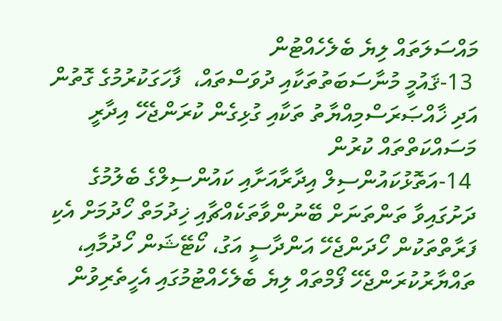މައްސަލަތައް ލިޔެ ބެލެހެއްޓުން
 13-ޤައުމީ މުނާސަބަތުތަކާއި ދުވަސްތައް،  ފާހަގަކުރުމުގެ ގޮތުން އަދި ޚާއްޞަރަސްމިއްޔާތު ތަކާއި ގުޅިގެން ކުރަންޖެހޭ އިދާރީ މަސައްކަތްތައް ކުރުން
 14-އަތޮޅުކައުންސިލް އިދާރާއަށާއި ކައުންސިލްގެ ބެލުމުގެ ދަށުގައިވާ ތަންތަނަށް ބޭނުންވާތަކެއްޗާއި ޚިދުމަތް ހޯދުމަށް އެކި ފަރާތްތަކުން ހޯދަންޖެހޭ އަންދާސީ އަގު، ކޯޓޭޝަން ހޯދުމާއި،  ތައްޔާރުކުރަންޖެހޭ ފޯމްތައް ލިޔެ ބެލެހެއްޓުމުގައި އެހީތެރިވުން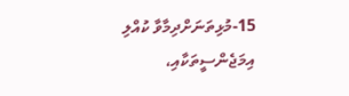15-މުޅިތަނަށްދިމާވާ ކުއްލި އިމަޖެންސީތަކާއި،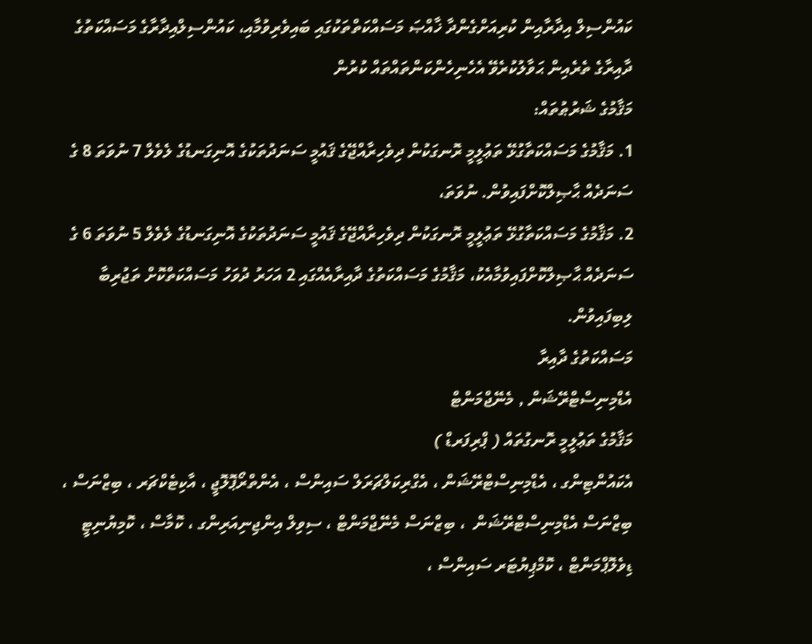ކައުންސިލް އިދާރާއިން ކުރިއަށްގެންދާ ޚާއްޞަ މަސައްކަތްތަކުގައި ބައިވެރިވުމާއި، ކައުންސިލްއިދާރާގެ މަސައްކަތުގެ ދާއިރާގެ ތެރެއިން ޙަވާލުކުރެވޭ އެހެނިހެންކަންތައްތައް ކުރުން
މަޤާމުގެ ޝަރުޠުތައް:
1. މަޤާމުގެ މަސައްކަތާގުޅޭ ތަޢުލީމީ ރޮނގަކުން ދިވެހިރާއްޖޭގެ ޤައުމީ ސަނަދުތަކުގެ އޮނިގަނޑުގެ ލެވެލް 7 ނުވަތަ 8 ގެ ސަނަދެއް ޙާޞިލްކޮށްފައިވުން. ނުވަތަ،
2. މަޤާމުގެ މަސައްކަތާގުޅޭ ތަޢުލީމީ ރޮނގަކުން ދިވެހިރާއްޖޭގެ ޤައުމީ ސަނަދުތަކުގެ އޮނިގަނޑުގެ ލެވެލް 5 ނުވަތަ 6 ގެ ސަނަދެއް ޙާޞިލްކޮށްފައިވުމާއެކު، މަޤާމުގެ މަސައްކަތުގެ ދާއިރާއެއްގައި 2 އަހަރު ދުވަހު މަސައްކަތްކޮށް ތަޖުރިބާ ލިބިފައިވުން.
މަސައްކަތުގެ ދާއިރާ
އެޑްމިނިސްޓްރޭޝަން , މެނޭޖްމަންޓް
މަޤާމުގެ ތަޢުލީމީ ރޮނގުތައް ( ޕްރިފަރޑް )
އެކައުންޓިންގ ، އެޑްމިނިސްޓްރޭޝަން ، އެގްރިކަލްޗަރަލް ސައިންސް ، އެންތްރޯޕޮލޮޖީ ، އާކިޓެކްޗަރ ، ބިޒްނަސް ، ބިޒްނަސް އެޑްމިނިސްޓްރޭޝަން  ، ބިޒްނަސް މެނޭޖްމަންޓް ، ސިވިލް އިންޖިނިއަރިންގ ، ކޮމާސް ، ކޮމިޔުނިޓީ ޑިވެލޮޕްމަންޓް ، ކޮމްޕިޔުޓަރ ސައިންސް ،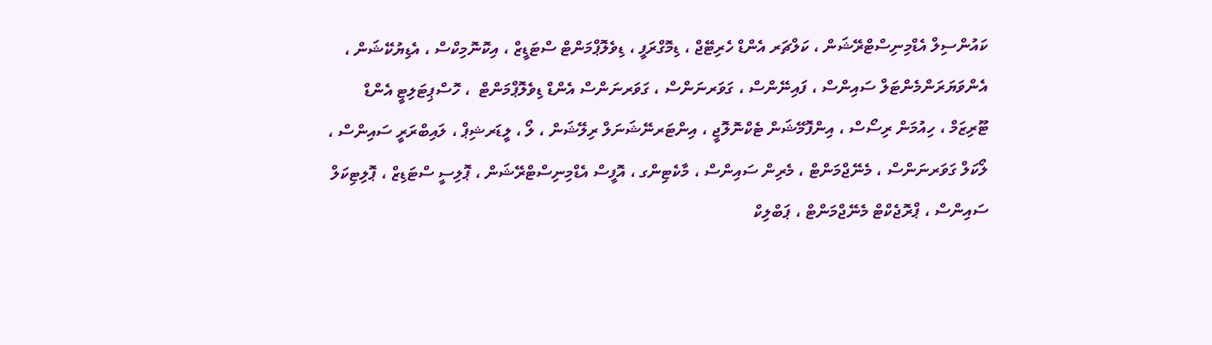ކައުންސިލް އެޑްމިނިސްޓްރޭޝަން ، ކަލްޗަރ އެންޑް ހެރިޓޭޖް ، ޑިމޮގްރަފީ ، ޑިވެލޮޕްމަންޓް ސްޓަޑީޒް ، އިކޮނޮމިކްސް ، އެޑިޔުކޭޝަން ، އެންވަޔަރަންމެންޓަލް ސައިންސް ، ފައިނޭންސް ، ގަވަރނަންސް ، ގަވަރނަންސް އެންޑް ޑިވެލޮޕްމަންޓް  ، ހޮސްޕިޓަލިޓީ އެންޑް ޓޫރިޒަމް ، ހިއުމަން ރިސޯސް ، އިންފޮމޭޝަން ޓެކްނޮލޮޖީ ، އިންޓަރނޭޝަނަލް ރިލޭޝަން ، ލޯ ، ލީޑަރޝިޕް ، ލައިބްރަރީ ސައިންސް ، ލޯކަލް ގަވަރނަންސް ، މެނޭޖްމަންޓް ، މެރިން ސައިންސް ، މާކެޓިންގ ، އޮފީސް އެޑްމިނިސްޓްރޭޝަން ، ޕޮލިސީ ސްޓަޑިޒް ، ޕޮލިޓިކަލް ސައިންސް ، ޕްރޮޖެކްޓް މެނޭޖްމަންޓް ، ޕަބްލިކް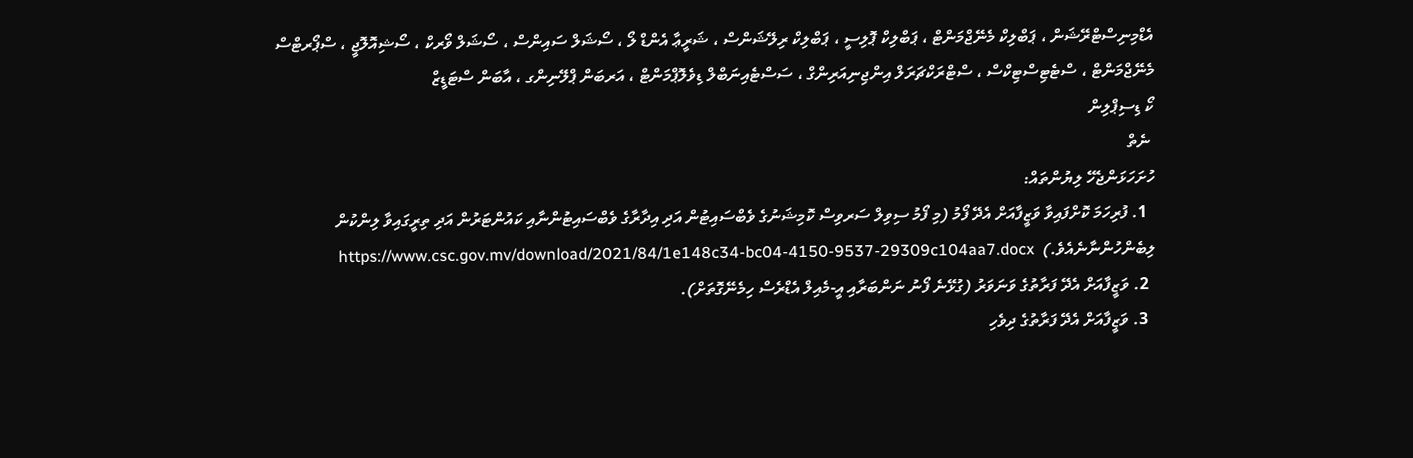އެޑްމިނިސްޓްރޭޝަން ، ޕަބްލިކް މެނޭޖްމަންޓް ، ޕަބްލިކް ޕޮލިސީ ، ޕަބްލިކް ރިލޭޝަންސް ، ޝަރީޢާ އެންޑް ލޯ ، ސޯޝަލް ސައިންސް ، ސޯޝަލް ވޯރކް ، ސޯޝިއޮލޮޖީ ، ސްޕޯރޓްސް މެނޭޖްމަންޓް ، ސްޓެޓިސްޓިކްސް ، ސްޓްރަކްޗަރަލް އިންޖިނިއަރިންގް ، ސަސްޓެއިނަބްލް ޑިވެލޮޕްމަންޓް ، އަރބަން ޕްލޭނިންގ ، އާބަން ސްޓަޑީޒް
ކޯ ޑިސިޕްލިން
 ނެތް
ހުށަހަޅަންޖެހޭ ލިޔުންތައް:
  1. ފުރިހަމަ ކޮށްފައިވާ ވަޒީފާއަށް އެދޭ ފޯމު (މި ފޯމު ސިވިލް ސަރވިސް ކޮމިޝަނުގެ ވެބްސައިޓުން އަދި އިދާރާގެ ވެބްސައިޓުންނާއި ކައުންޓަރުން އަދި ތިރީގައިވާ ލިންކުން ލިބެންހުންނާނެއެވެ.)  https://www.csc.gov.mv/download/2021/84/1e148c34-bc04-4150-9537-29309c104aa7.docx
  2. ވަޒީފާއަށް އެދޭ ފަރާތުގެ ވަނަވަރު (ގުޅޭނެ ފޯނު ނަންބަރާއި އީ-މެއިލް އެޑްރެސް ހިމެނޭގޮތަށް).
  3. ވަޒީފާއަށް އެދޭ ފަރާތުގެ ދިވެހި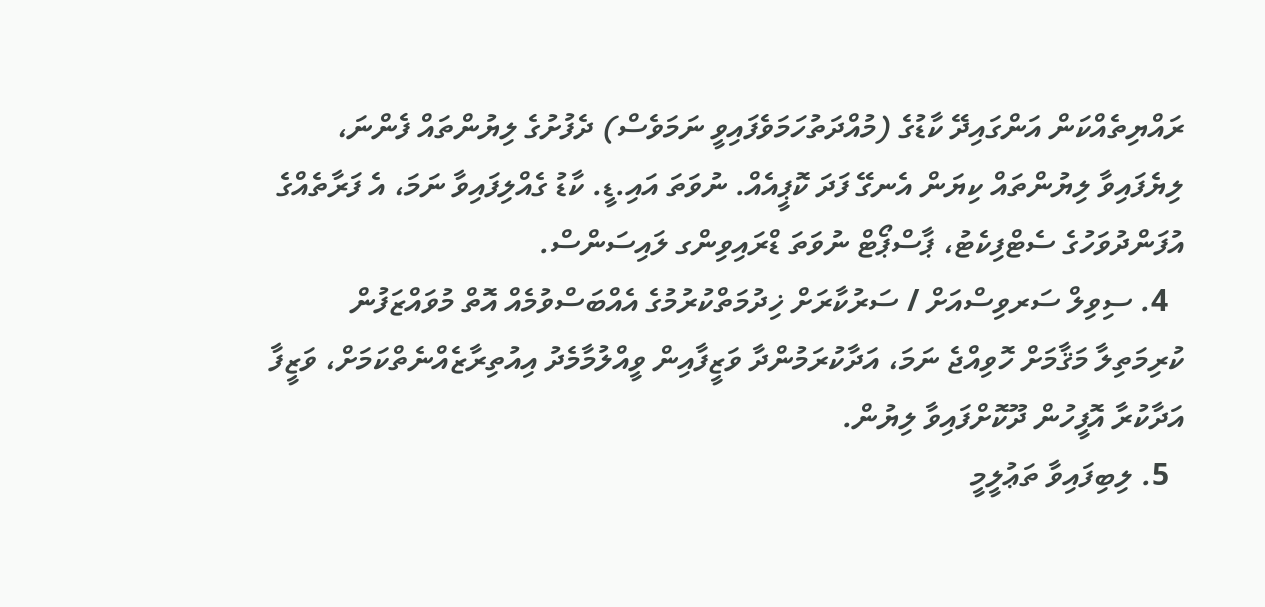ރައްޔިތެއްކަން އަންގައިދޭ ކާޑުގެ (މުއްދަތުހަމަވެފައިވީ ނަމަވެސް) ދެފުށުގެ ލިޔުންތައް ފެންނަ، ލިޔެފައިވާ ލިޔުންތައް ކިޔަން އެނގޭ ފަދަ ކޮޕީއެއް. ނުވަތަ އައި.ޑީ. ކާޑު ގެއްލިފައިވާ ނަމަ، އެ ފަރާތެއްގެ އުފަންދުވަހުގެ ސެޓްފިކެޓު، ޕާސްޕޯޓް ނުވަތަ ޑްރައިވިންގ ލައިސަންސް.
  4. ސިވިލް ސަރވިސްއަށް / ސަރުކާރަށް ޚިދުމަތްކުރުމުގެ އެއްބަސްވުމެއް އޮތް މުވައްޒަފުން ކުރިމަތިލާ މަޤާމަށް ހޮވިއްޖެ ނަމަ، އަދާކުރަމުންދާ ވަޒީފާއިން ވީއްލުމާމެދު އިއުތިރާޒެއްނެތްކަމަށް، ވަޒީފާ އަދާކުރާ އޮފީހުން ދޫކޮށްފައިވާ ލިޔުން.
  5. ލިބިފައިވާ ތަޢުލީމީ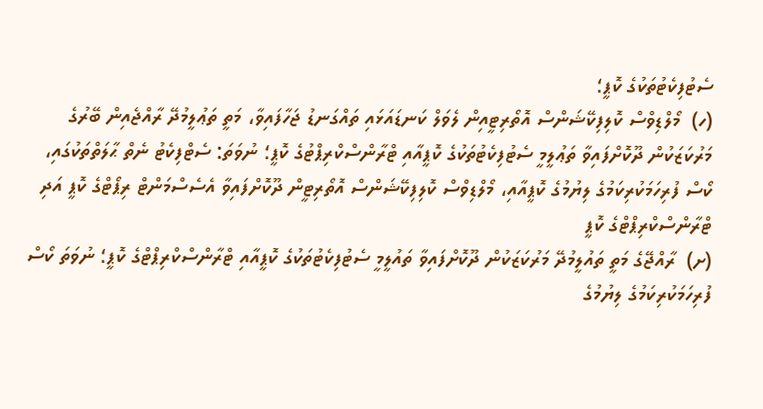ސެޓުފިކެޓުތަކުގެ ކޮޕީ؛
(ހ)  މޯލްޑިވްސް ކޮލިފިކޭޝަންސް އޮތޯރިޓީއިން ލެވަލް ކަނޑައަޅައި ތައްގަނޑު ޖަހާފައިވާ، މަތީ ތަޢުލީމުދޭ ރާއްޖެއިން ބޭރުގެ މަރުކަޒަކުން ދޫކޮށްފައިވާ ތަޢުލީމީ ސެޓުފިކެޓުތަކުގެ ކޮޕީއާއި ޓްރާންސްކްރިޕްޓުގެ ކޮޕީ؛ ނުވަތަ: ސެޓްފިކެޓު ނެތް ޙާލަތްތަކުގައި، ކޯސް ފުރިހަމަކުރިކަމުގެ ލިޔުމުގެ ކޮޕީއާއި، މޯލްޑިވްސް ކޮލިފިކޭޝަންސް އޮތޯރިޓީން ދޫކޮށްފައިވާ އެސެސްމަންޓް ރިޕޯޓްގެ ކޮޕީ އަދި ޓްރާންސްކްރިޕްޓްގެ ކޮޕީ
(ށ)  ރާއްޖޭގެ މަތީ ތައުލީމުދޭ މަރުކަޒަކުން ދޫކޮށްފައިވާ ތައުލީމީ ސެޓުފިކެޓުތަކުގެ ކޮޕީއާއި ޓްރާންސްކްރިޕްޓްގެ ކޮޕީ؛ ނުވަތަ ކޯސް ފުރިހަމަކުރިކަމުގެ ލިޔުމުގެ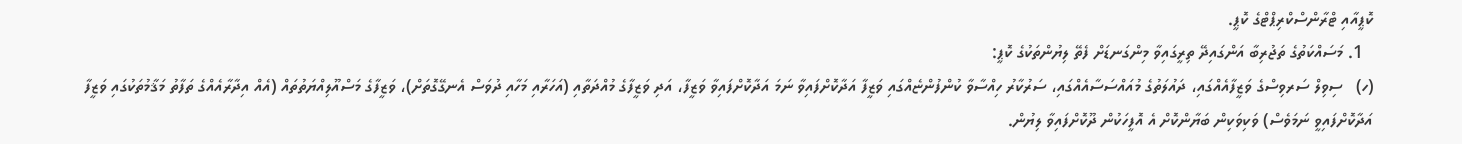ކޮޕީއާއި ޓްރާންސްކްރިޕްޓްގެ ކޮޕީ.
  1. މަސައްކަތުގެ ތަޖުރިބާ އަންގައިދޭ ތިރީގައިވާ މިންގަނޑަށް ފެތޭ ލިޔުންތަކުގެ ކޮޕީ:
(ހ)   ސިވިލް ސަރވިސްގެ ވަޒީފާއެއްގައި، ދައުލަތުގެ މުއައްސަސާއެއްގައި، ސަރުކާރު ހިއްސާވާ ކުންފުންޏެއްގައި ވަޒީފާ އަދާކޮށްފައިވާ ނަމަ އަދާކޮށްފައިވާ ވަޒީފާ، އަދި ވަޒީފާގެ މުއްދަތާއި (އަހަރާއި މަހާއި ދުވަސް އެނގޭގޮތަށް)، ވަޒީފާގެ މަސްއޫލިއްޔަތުތައް (އެއް އިދާރާއެއްގެ ތަފާތު މަޤާމުތަކުގައި ވަޒީފާ އަދާކޮށްފައިވީ ނަމަވެސް) ވަކިވަކިން ބަޔާންކޮށް އެ އޮފީހަކުން ދޫކޮށްފައިވާ ލިޔުން.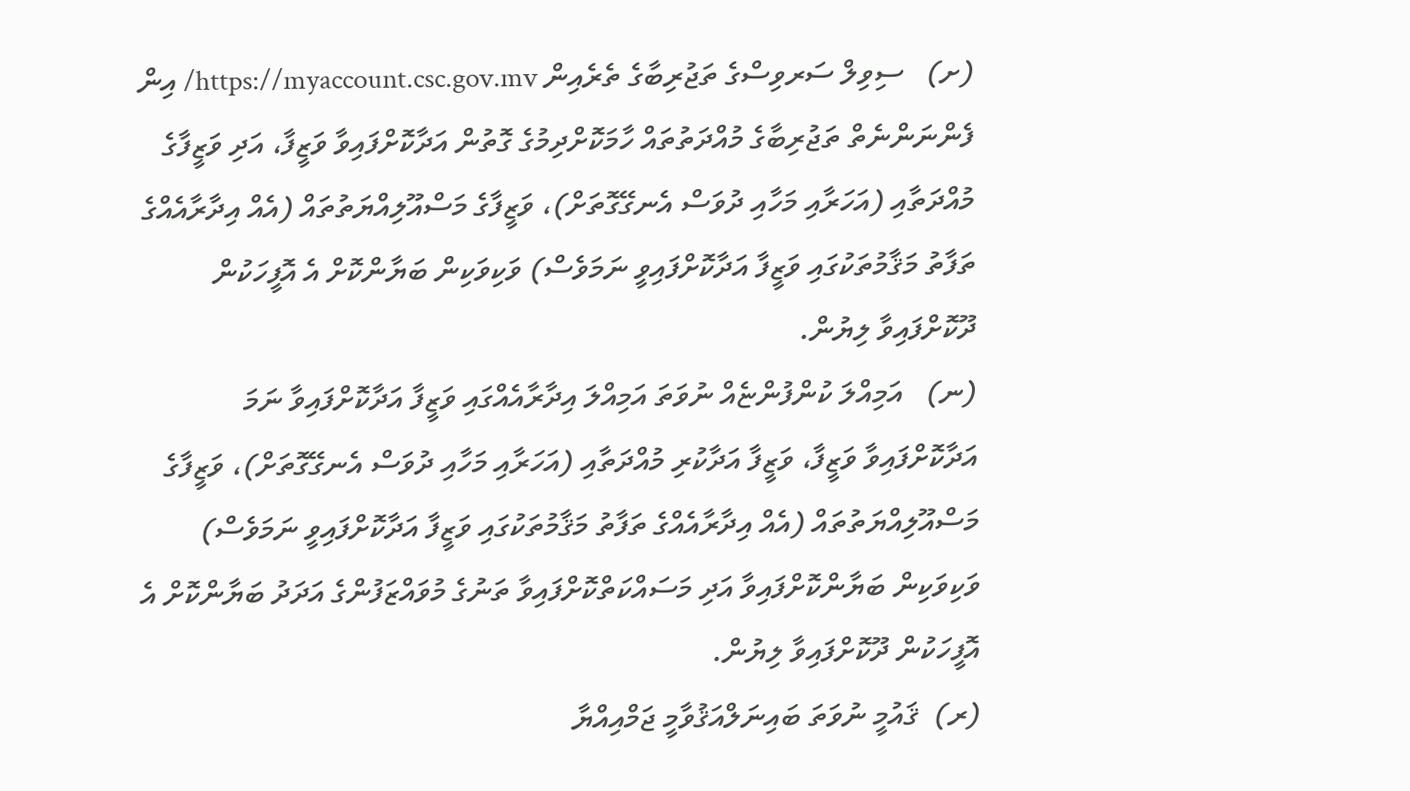(ށ)   ސިވިލް ސަރވިސްގެ ތަޖުރިބާގެ ތެރެއިން https://myaccount.csc.gov.mv/ އިން ފެންނަންނެތް ތަޖުރިބާގެ މުއްދަތުތައް ހާމަކޮށްދިމުގެ ގޮތުން އަދާކޮށްފައިވާ ވަޒީފާ، އަދި ވަޒީފާގެ މުއްދަތާއި (އަހަރާއި މަހާއި ދުވަސް އެނގޭގޮތަށް)، ވަޒީފާގެ މަސްއޫލިއްޔަތުތައް (އެއް އިދާރާއެއްގެ ތަފާތު މަޤާމުތަކުގައި ވަޒީފާ އަދާކޮށްފައިވީ ނަމަވެސް) ވަކިވަކިން ބަޔާންކޮށް އެ އޮފީހަކުން ދޫކޮށްފައިވާ ލިޔުން.
(ނ)   އަމިއްލަ ކުންފުންޏެއް ނުވަތަ އަމިއްލަ އިދާރާއެއްގައި ވަޒީފާ އަދާކޮށްފައިވާ ނަމަ އަދާކޮށްފައިވާ ވަޒީފާ، ވަޒީފާ އަދާކުރި މުއްދަތާއި (އަހަރާއި މަހާއި ދުވަސް އެނގޭގޮތަށް)، ވަޒީފާގެ މަސްއޫލިއްޔަތުތައް (އެއް އިދާރާއެއްގެ ތަފާތު މަޤާމުތަކުގައި ވަޒީފާ އަދާކޮށްފައިވީ ނަމަވެސް) ވަކިވަކިން ބަޔާންކޮށްފައިވާ އަދި މަސައްކަތްކޮށްފައިވާ ތަނުގެ މުވައްޒަފުންގެ އަދަދު ބަޔާންކޮށް އެ އޮފީހަކުން ދޫކޮށްފައިވާ ލިޔުން.
(ރ)  ޤައުމީ ނުވަތަ ބައިނަލްއަޤުވާމީ ޖަމްއިއްޔާ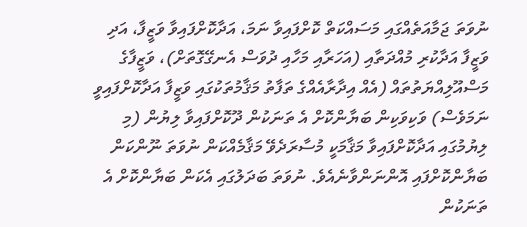ނުވަތަ ޖަމާއަތެއްގައި މަސައްކަތް ކޮށްފައިވާ ނަމަ، އަދާކޮށްފައިވާ ވަޒީފާ، އަދި ވަޒީފާ އަދާކުރި މުއްދަތާއި (އަހަރާއި މަހާއި ދުވަސް އެނގޭގޮތަށް)، ވަޒީފާގެ މަސްއޫލިއްޔަތުތައް (އެއް އިދާރާއެއްގެ ތަފާތު މަޤާމުތަކުގައި ވަޒީފާ އަދާކޮށްފައިވީ ނަމަވެސް) ވަކިވަކިން ބަޔާންކޮށް އެ ތަނަކުން ދޫކޮށްފައިވާ ލިޔުން (މި ލިޔުމުގައި އަދާކޮށްފައިވާ މަޤާމަކީ މުސާރަދެވޭ މަޤާމެއްކަން ނުވަތަ ނޫންކަން ބަޔާންކޮށްފައި އޮންނަންވާނެއެވެ. ނުވަތަ ބަދަލުގައި އެކަން ބަޔާންކޮށް އެ ތަނަކުން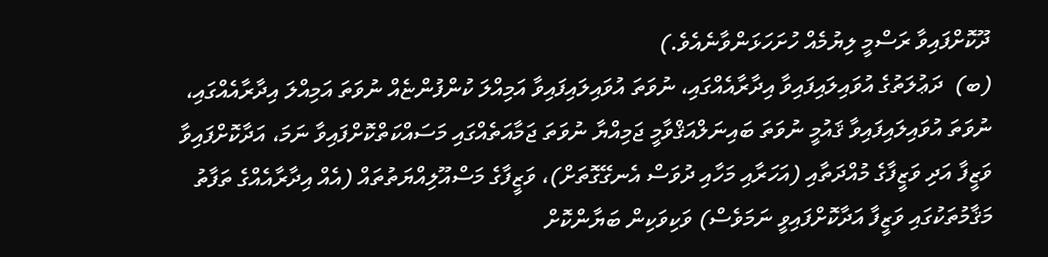ދޫކޮށްފައިވާ ރަސްމީ ލިޔުމެއް ހުށަހަޅަންވާނެއެވެ.)
(ބ)  ދަޢުލަތުގެ އުވައިލައިފައިވާ އިދާރާއެއްގައި، ނުވަތަ އުވައިލައިފައިވާ އަމިއްލަ ކުންފުންޏެއް ނުވަތަ އަމިއްލަ އިދާރާއެއްގައި، ނުވަތަ އުވައިލައިފައިވާ ޤައުމީ ނުވަތަ ބައިނަލްއަޤްވާމީ ޖަމިއްޔާ ނުވަތަ ޖަމާއަތެއްގައި މަސައްކަތްކޮށްފައިވާ ނަމަ، އަދާކޮށްފައިވާ ވަޒީފާ އަދި ވަޒީފާގެ މުއްދަތާއި (އަހަރާއި މަހާއި ދުވަސް އެނގޭގޮތަށް)، ވަޒީފާގެ މަސްއޫލިއްޔަތުތައް (އެއް އިދާރާއެއްގެ ތަފާތު މަޤާމުތަކުގައި ވަޒީފާ އަދާކޮށްފައިވީ ނަމަވެސް) ވަކިވަކިން ބަޔާންކޮށް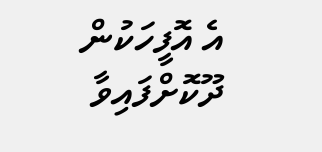އެ އޮފީހަކުން ދޫކޮށްފައިވާ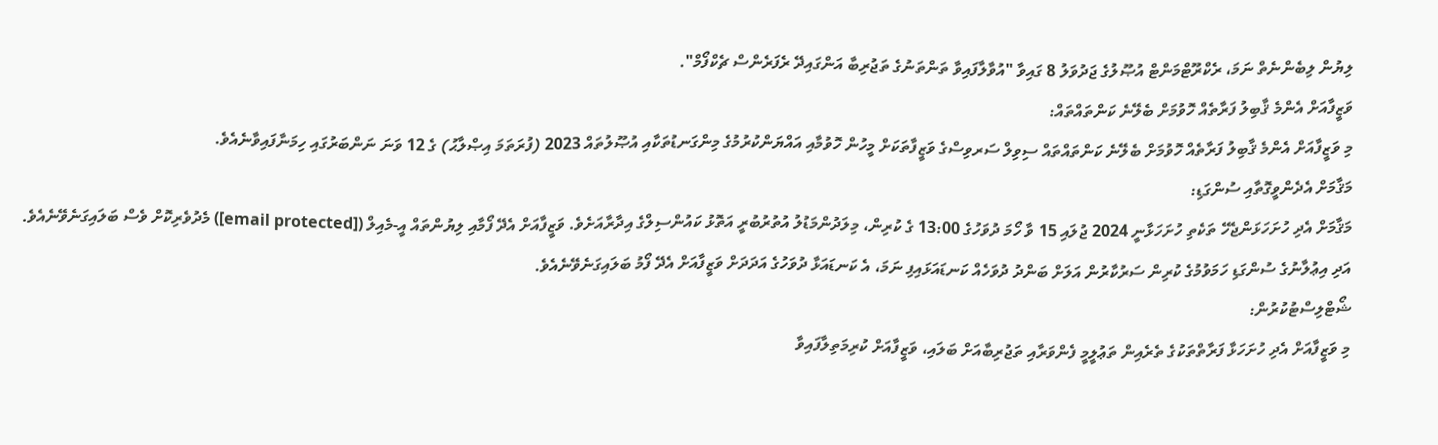ލިޔުން ލިބެންނެތް ނަމަ، ރެކްރޫޓްމަންޓް އުޞޫލުގެ ޖަދުވަލު 8 ގައިވާ "އުވާލާފައިވާ ތަންތަނުގެ ތަޖުރިބާ އަންގައިދޭ ރެފަރެންސް ޗެކްފޯމް".
ވަޒީފާއަށް އެންމެ ޤާބިލު ފަރާތެއް ހޮވުމަށް ބެލޭނެ ކަންތައްތައް:
މި ވަޒީފާއަށް އެންމެ ޤާބިލު ފަރާތެއް ހޮވުމަށް ބެލޭނެ ކަންތައްތައް ސިވިލް ސަރވިސްގެ ވަޒީފާތަކަށް މީހުން ހޮވުމާއި އައްޔަންކުރުމުގެ މިންގަނޑުތަކާއި އުޞޫލުތައް 2023 (ފުރަތަމަ އިޞްލާޙު) ގެ 12 ވަނަ ނަންބަރުގައި ހިމަނާފައިވާނެއެވެ.
މަޤާމަށް އެދެންވީގޮތާއި ސުންގަޑި:
މަޤާމަށް އެދި ހުށަހަޅަންޖެހޭ ތަކެތި ހުށަހަޅާނީ 2024 ޖުލައި 15 ވާ ހޯމަ ދުވަހުގެ 13:00 ގެ ކުރިން، މިލަދުންމަޑުލު އުތުރުބުރީ އަތޮޅު ކައުންސިލްގެ އިދާރާއަށެވެ. ވަޒީފާއަށް އެދޭ ފޯމާއި ލިޔުންތައް އީ-މެއިލް ([email protected]) މެދުވެރިކޮށް ވެސް ބަލައިގަނެވޭނެއެވެ.
އަދި އިޢުލާނުގެ ސުންގަޑި ހަމަވުމުގެ ކުރިން ސަރުކާރުން އަލަށް ބަންދު ދުވަހެއް ކަނޑައަޅައިފި ނަމަ، އެ ކަނޑައަޅާ ދުވަހުގެ އަދަދަށް ވަޒީފާއަށް އެދޭ ފޯމު ބަލައިގަނެވޭނެއެވެ.
ޝޯޓްލިސްޓުކުރުން:
މި ވަޒީފާއަށް އެދި ހުށަހަޅާ ފަރާތްތަކުގެ ތެރެއިން ތަޢުލީމީ ފެންވަރާއި ތަޖުރިބާއަށް ބަލައި، ވަޒީފާއަށް ކުރިމަތިލާފައިވާ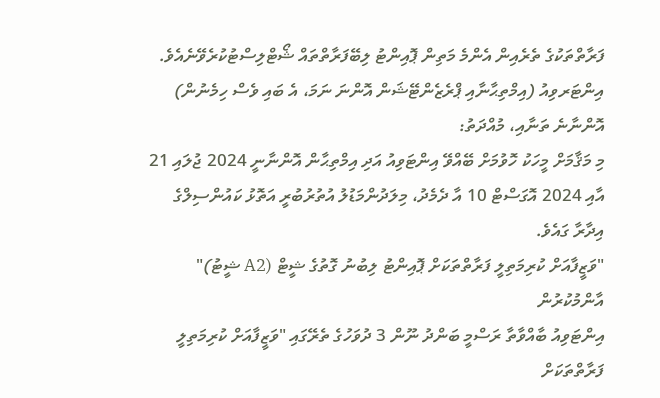ފަރާތްތަކުގެ ތެރެއިން އެންމެ މަތިން ޕޮއިންޓު ލިބޭފަރާތްތައް ޝޯޓްލިސްޓުކުރެވޭނެއެވެ.
އިންޓަރވިއު (އިމްތިޙާނާއި ޕްރެޒެންޓޭޝަން އޮންނަ ނަމަ، އެ ބައި ވެސް ހިމެނުން) އޮންނާނެ ތަނާއި، މުއްދަތު:
މި މަޤާމަށް މީހަކު ހޮވުމަށް ބޭއްވޭ އިންޓަވިއު އަދި އިމްތިޙާން އޮންނާނީ 2024 ޖުލައި 21 އާއި 2024 އޮގަސްޓް 10 އާ ދެމެދު، މިލަދުންމަޑުލު އުތުރުބުރީ އަތޮޅު ކައުންސިލްގެ އިދާރާ ގައެވެ.
"ވަޒީފާއަށް ކުރިމަތިލީ ފަރާތްތަކަށް ޕޮއިންޓު ލިބުނު ގޮތުގެ ޝީޓް (A2 ޝީޓު)" އާންމުކުރުން
އިންޓަވިއު ބާއްވާތާ ރަސްމީ ބަންދު ނޫން 3 ދުވަހުގެ ތެރޭގައި "ވަޒީފާއަށް ކުރިމަތިލީ ފަރާތްތަކަށް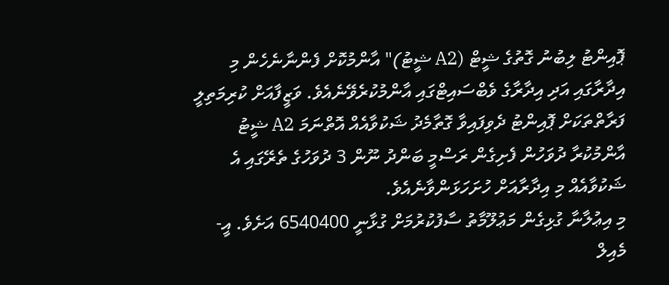ޕޮއިންޓު ލިބުނު ގޮތުގެ ޝީޓް (A2 ޝީޓު)" އާންމުކޮށް ފެންނާނެހެން މި އިދާރާގައި އަދި އިދާރާގެ ވެބްސައިޓްގައި އާންމުކުރެވޭނެއެވެ. ވަޒީފާއަށް ކުރިމަތިލީ ފަރާތްތަކަށް ޕޮއިންޓު ދެވިފައިވާ ގޮތާމެދު ޝަކުވާއެއް އޮތްނަމަ A2 ޝީޓު އާންމުކުރާ ދުވަހުން ފެށިގެން ރަސްމީ ބަންދު ނޫން 3 ދުވަހުގެ ތެރޭގައި އެ ޝަކުވާއެއް މި އިދާރާއަށް ހުށަހަޅަންވާނެއެވެ.
މި އިޢުލާނާ ގުޅިގެން މަޢުލޫމާތު ސާފުކުރުމަށް ގުޅާނީ 6540400 އަށެވެ. އީ-މެއިލް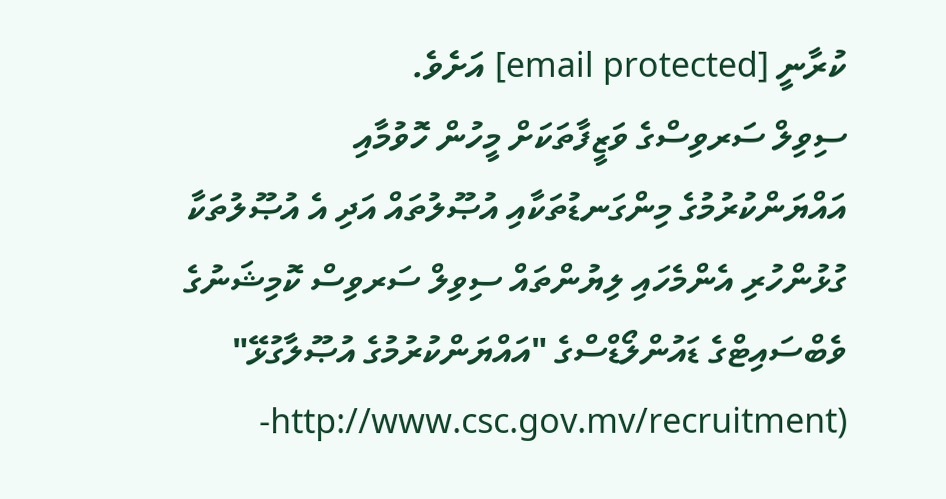ކުރާނީ [email protected] އަށެވެ.
ސިވިލް ސަރވިސްގެ ވަޒީފާތަކަށް މީހުން ހޮވުމާއި އައްޔަންކުރުމުގެ މިންގަނޑުތަކާއި އުޞޫލުތައް އަދި އެ އުޞޫލުތަކާ ގުޅުންހުރި އެންމެހައި ލިޔުންތައް ސިވިލް ސަރވިސް ކޮމިޝަނުގެ ވެބްސައިޓްގެ ޑައުންލޯޑްސްގެ "އައްޔަންކުރުމުގެ އުޞޫލާގުޅޭ" (http://www.csc.gov.mv/recruitment-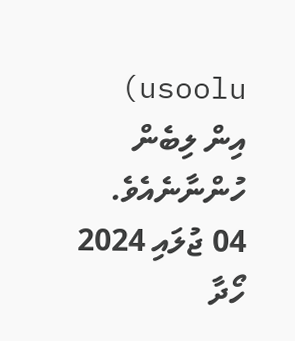usoolu) އިން ލިބެން ހުންނާނެއެވެ.
04 ޖުލައި 2024
ހޯދާ